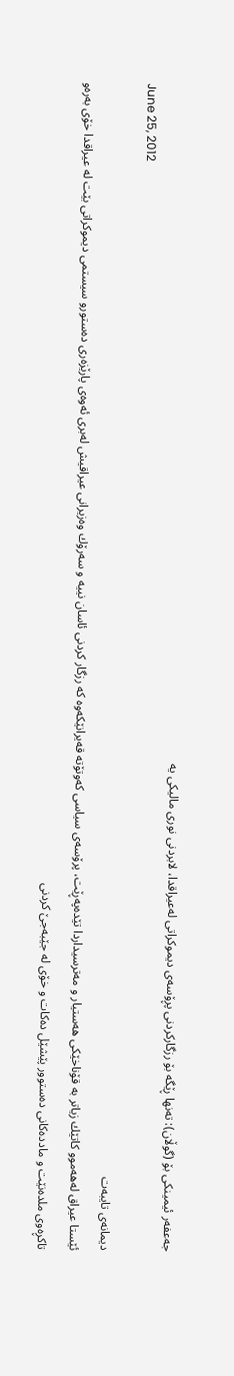جەعفەر ئیمینكی بۆ (گوڵان): تەنها ڕێگە بۆ رزگاركردنی پڕۆسەی دیموكراتی لەعیراقدا، لابردنی نوری مالیكی یە
June 25, 2012
دیمانەی تایبەت
ئێستا عیراق لەهەموو كاتێك زیاتر بە قۆناخێكی هەستیار و مەترسیداردا تێدەپەڕێت، پرۆسەی سیاسی كەوتۆتە قەیرانێكەوە كە رزگار كردنی ئاسان نییە و سەرۆك وەزیرانی عیراقیش لەبری ئەوەی پارێزەری دەستورو سیستمی دیموكراتی بێت لە عیراقدا خۆی بەرەو تاكڕەوی ملدەنێت و ماددەكانی دەستوور پێشێل دەكات و خۆی لە جێبەجێ كردنی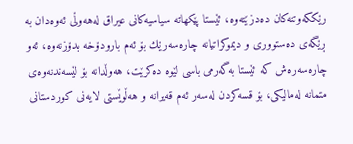رێككەوتنەكان دەدزێتەوە، ئێستا پێكهاتە سیاسیەكانی عیراق لەهەوڵی ئەوەدان بە ڕێگەی دەستووری و دیموكراتیانە چارەسەرێك بۆ ئەم بارودۆخە بدۆزنەوە، ئەو چارەسەرەش كە ئێستا بەگەرمی باسی لێوە دەكرێت، هەوڵدانە بۆ لێسەندنەوەی متمانە لەمالیكی، بۆ قسەكردن لەسەر ئەم قەیرانە و هەڵوێستی لایەنی كوردستانی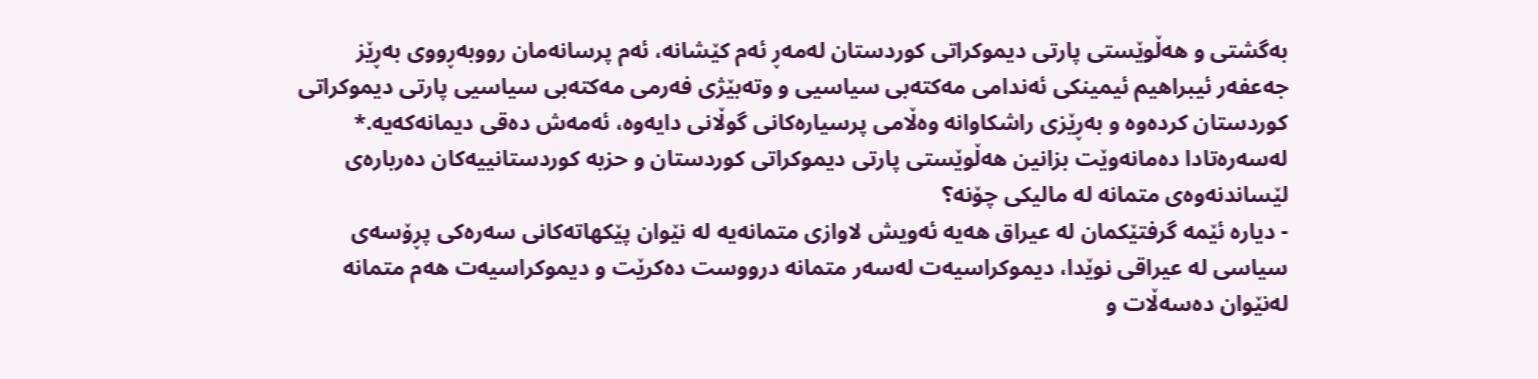بەگشتی و هەڵوێستی پارتی دیموكراتی كوردستان لەمەڕ ئەم كێشانە، ئەم پرسانەمان رووبەڕووی بەڕێز جەعفەر ئیبراهیم ئیمینكی ئەندامی مەكتەبی سیاسیی و وتەبێژی فەرمی مەكتەبی سیاسیی پارتی دیموكراتی كوردستان كردەوە و بەڕێزی راشكاوانە وەڵامی پرسیارەكانی گوڵانی دایەوە، ئەمەش دەقی دیمانەكەیە.* لەسەرەتادا دەمانەوێت بزانین هەڵوێستی پارتی دیموكراتی كوردستان و حزبە كوردستانییەكان دەربارەی لێساندنەوەی متمانە لە مالیكی چۆنە؟
- دیارە ئێمە گرفتێكمان لە عیراق هەیە ئەویش لاوازی متمانەیە لە نێوان پێكهاتەكانی سەرەكی پڕۆسەی سیاسی لە عیراقی نوێدا، دیموكراسیەت لەسەر متمانە درووست دەكرێت و دیموكراسیەت هەم متمانە لەنێوان دەسەڵات و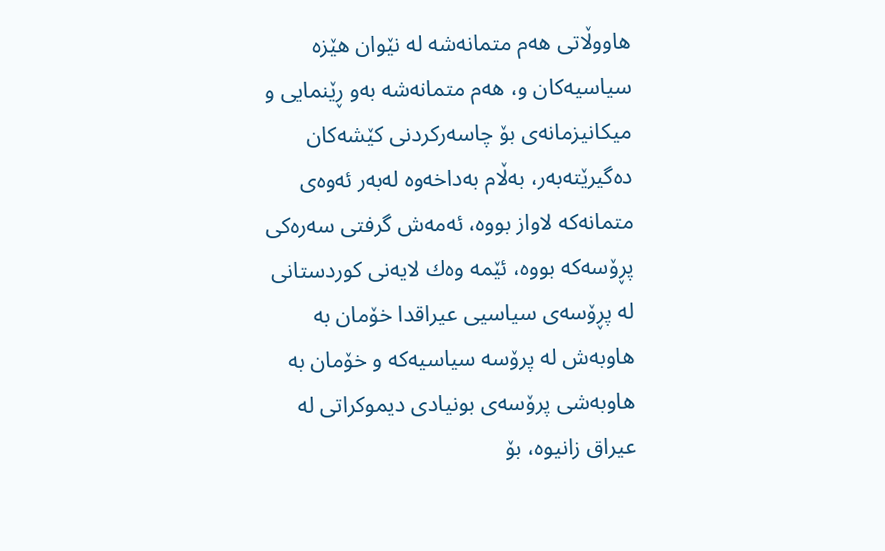هاووڵاتی هەم متمانەشە لە نێوان هێزە سیاسیەكان و، هەم متمانەشە بەو ڕێنمایی و میكانیزمانەی بۆ چاسەركردنی كێشەكان دەگیرێتەبەر، بەڵام بەداخەوە لەبەر ئەوەی متمانەكە لاواز بووە، ئەمەش گرفتی سەرەكی پڕۆسەكە بووە، ئێمە وەك لایەنی كوردستانی لە پڕۆسەی سیاسیی عیراقدا خۆمان بە هاوبەش لە پرۆسە سیاسیەكە و خۆمان بە هاوبەشی پرۆسەی بونیادی دیموكراتی لە عیراق زانیوە، بۆ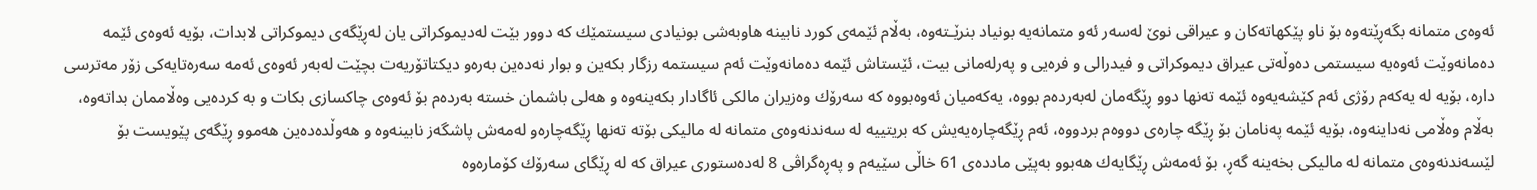ئەوەی متمانە بگەڕێتەوە بۆ ناو پێكهاتەكان و عیراقی نوێ لەسەر ئەو متمانەیە بونیاد بنرێـتەوە، بەڵام ئێمەی كورد نابینە هاوبەشی بونیادی سیستمێك كە دوور بێت لەدیموكراتی یان لەڕێگەی دیموكراتی لابدات، بۆیە ئەوەی ئێمە دەمانەوێت ئەوەیە سیستمی دەوڵەتی عیراق دیموكراتی و فیدرالی و فرەیی و پەرلەمانی بیت، ئێستاش ئێمە دەمانەوێت ئەم سیستمە رزگار بكەین و بوار نەدەین بەرەو دیكتاتۆریەت بچێت لەبەر ئەوەی ئەمە سەرەتایەكی زۆر مەترسی دارە، بۆیە لە یەكەم رۆژی ئەم كێشەیەوە ئێمە تەنها دوو ڕێگەمان لەبەردەم بووە، یەكەمیان ئەوەبووە كە سەرۆك وەزیران مالكی ئاگادار بكەینەوە و هەلی باشمان خستە بەردەم بۆ ئەوەی چاكسازی بكات و بە كردەیی وەڵاممان بداتەوە، بەڵام وەڵامی نەداینەوە، بۆیە ئێمە پەنامان بۆ ڕێگە چارەی دووەم بردووە، ئەم ڕێگەچارەیەیش كە بریتییە لە سەندنەوەی متمانە لە مالیكی بۆتە تەنها ڕێگەچارەو لەمەش پاشگەز نابینەوە و هەوڵدەدەین هەموو ڕێگەی پێویست بۆ لێسەندنەوەی متمانە لە مالیكی بخەینە گەڕ، بۆ ئەمەش ڕێگایەك هەبوو بەپێی ماددەی 61 خاڵی سێیەم و پەڕەگراڤی 8 لەدەستوری عیراق كە لە ڕێگای سەرۆك كۆمارەوە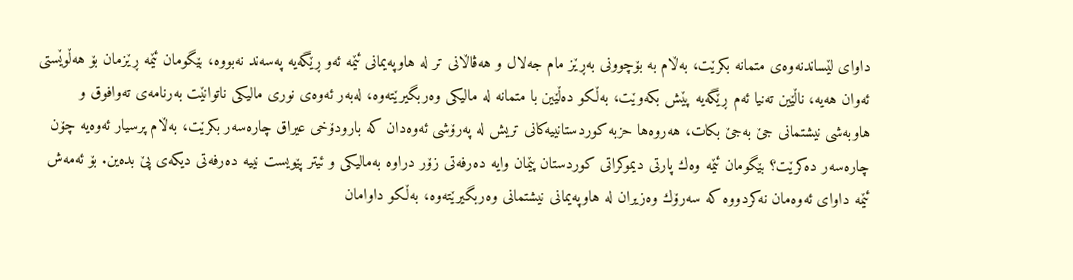داوای لێساندنەوەی متمانە بكرێت، بەڵام بە بۆچوونی بەڕێز مام جەلال و هەڤاڵانی تر لە هاوپەیمانی ئێمە ئەو ڕێگەیە پەسەند نەبووە، بێگومان ئێمە ڕێزمان بۆ هەڵوێستی ئەوان هەیە، ناڵێین تەنیا ئەم ڕێگەیە پێش بكەوێت، بەڵكو دەڵێین با متمانە لە مالیكی وەربگیرێتەوە، لەبەر ئەوەی نوری مالیكی ناتوانێت بەرنامەی تەوافوق و هاوبەشی نیشتمانی جێ بەجێ بكات، هەروەها حزبە كوردستانییەكانی تریش لە پەرۆشی ئەوەدان كە بارودۆخی عیراق چارەسەر بكرێت، بەڵام پرسیار ئەوەیە چۆن چارەسەر دەكرێت؟ بێگومان ئێمە وەك پارتی دیموكراتی كوردستان پێمان وایە دەرفەتی زۆر دراوە بەمالیكی و ئیتر پێویست نییە دەرفەتی دیكەی پێ بدەین. بۆ ئەمەش ئێمە داوای ئەوەمان نەكردووە كە سەرۆك وەزیران لە هاوپەیمانی نیشتمانی وەربگیرێتەوە، بەڵكو داوامان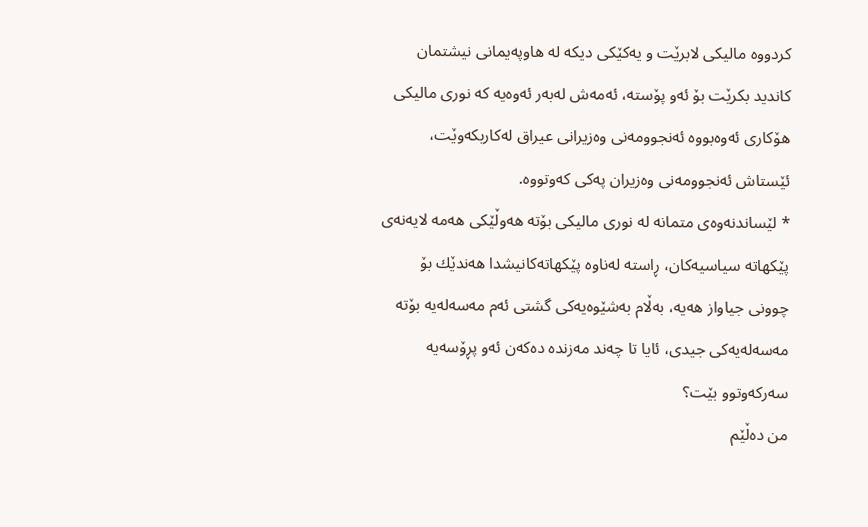كردووە مالیكی لابرێت و یەكێكی دیكە لە هاوپەیمانی نیشتمان كاندید بكرێت بۆ ئەو پۆستە، ئەمەش لەبەر ئەوەیە كە نوری مالیكی هۆكاری ئەوەبووە ئەنجوومەنی وەزیرانی عیراق لەكاربكەوێت، ئێستاش ئەنجوومەنی وەزیران پەكی كەوتووە.
* لێساندنەوەی متمانە لە نوری مالیكی بۆتە هەوڵێكی هەمە لایەنەی پێكهاتە سیاسیەكان، ڕاستە لەناوە پێكهاتەكانیشدا هەندێك بۆ چوونی جیاواز هەیە، بەڵام بەشێوەیەكی گشتی ئەم مەسەلەیە بۆتە مەسەلەیەكی جیدی، ئایا تا چەند مەزندە دەكەن ئەو پڕۆسەیە سەركەوتوو بێت؟
من دەڵێم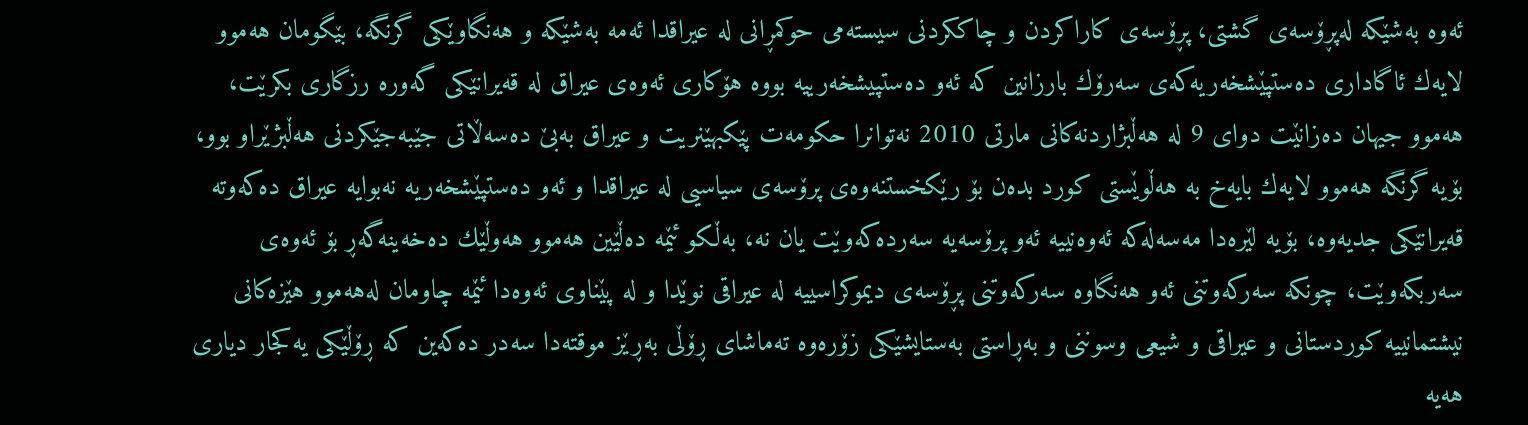ئەوە بەشێكە لەپڕۆسەی گشتی، پڕۆسەی كاراكردن و چاككردنی سیستەمی حوكمڕانی لە عیراقدا ئەمە بەشێكە و هەنگاوێكی گرنگە، بێگومان هەموو لایەك ئاگاداری دەستپێشخەریەكەی سەرۆك بارزانین كە ئەو دەستپیشخەرییە بووە هۆكاری ئەوەی عیراق لە قەیرانێكی گەورە رزگاری بكرێت، هەموو جیهان دەزانێت دوای 9 لە هەڵبژاردنەكانی مارتی 2010 نەتوانرا حكومەت پێكبهێنریت و عیراق بەبێ دەسەڵاتی جێبەجێكردنی هەڵبژێراو بوو، بۆیە گرنگە هەموو لایەك بایەخ بە هەڵوێستی كورد بدەن بۆ رێكخستنەوەی پرۆسەی سیاسیی لە عیراقدا و ئەو دەستپێشخەریە نەبوایە عیراق دەكەوتە قەیرانێكی جدیەوە، بۆیە لێرەدا مەسەلەكە ئەوەنییە ئەو پرۆسەیە سەردەكەوێت یان نە، بەڵكو ئێمە دەڵێین هەموو هەوڵێك دەخەینەگەڕ بۆ ئەوەی سەربكەوێت، چونكە سەركەوتنی ئەو هەنگاوە سەركەوتنی پڕۆسەی دیموكراسییە لە عیراقی نوێدا و لە پێناوی ئەوەدا ئێمە چاومان لەهەموو هێزەكانی نیشتمانییە كوردستانی و عیراقی و شیعی وسوننی و بەڕاستی بەستایشێكی زۆرەوە تەماشای ڕۆڵی بەڕێز موقتەدا سەدر دەكەین كە ڕۆڵێكی یەكجار دیاری هەیە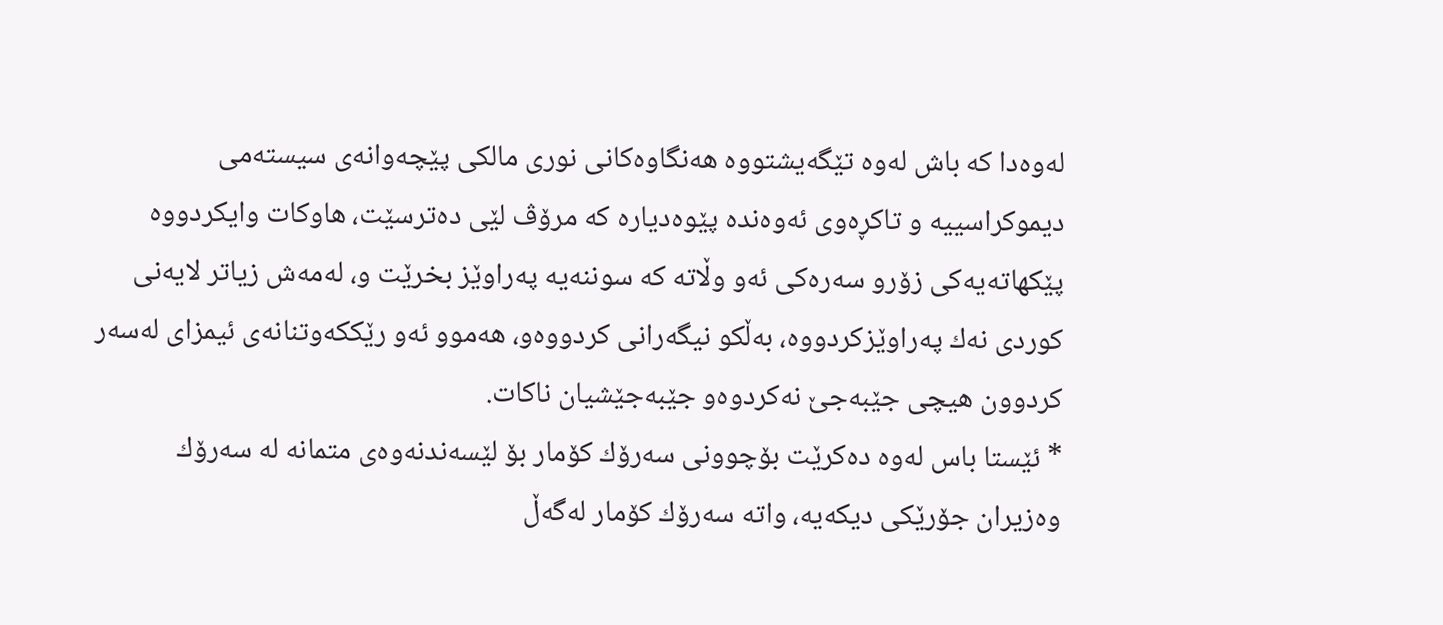لەوەدا كە باش لەوە تێگەیشتووە هەنگاوەكانی نوری مالكی پێچەوانەی سیستەمی دیموكراسییە و تاكڕەوی ئەوەندە پێوەدیارە كە مرۆڤ لێی دەترسێت، هاوكات وایكردووە پێكهاتەیەكی زۆرو سەرەكی ئەو وڵاتە كە سوننەیە پەراوێز بخرێت و، لەمەش زیاتر لایەنی كوردی نەك پەراوێزكردووە، بەڵكو نیگەرانی كردووەو، هەموو ئەو رێككەوتنانەی ئیمزای لەسەر كردوون هیچی جێبەجێ نەكردوەو جێبەجێشیان ناكات.
* ئێستا باس لەوە دەكرێت بۆچوونی سەرۆك كۆمار بۆ لێسەندنەوەی متمانە لە سەرۆك وەزیران جۆرێكی دیكەیە، واتە سەرۆك كۆمار لەگەڵ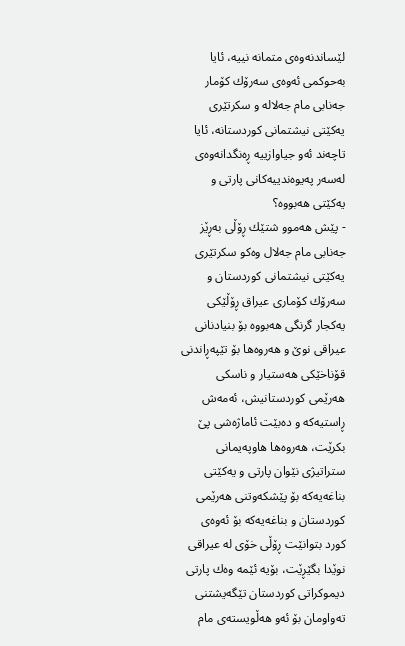لێساندنەوەی متمانە نییە، ئایا بەحوكمی ئەوەی سەرۆك كۆمار جەنابی مام جەلالە و سكرتێری یەكێتی نیشتمانی كوردستانە، ئایا تاچەند ئەو جیاوازییە ڕەنگدانەوەی لەسەر پەیوەندییەكانی پارتی و یەكێتی هەبووە؟
- پێش هەموو شتێك ڕۆڵی بەڕێز جەنابی مام جەلال وەكو سكرتێری یەكێتی نیشتمانی كوردستان و سەرۆك كۆماری عیراق ڕۆڵێكی یەكجار گرنگی هەبووە بۆ بنیادنانی عیراقی نوێ و هەروەها بۆ تێپەڕاندنی قۆناخێكی هەستیار و ناسكی هەرێمی كوردستانیش، ئەمەش ڕاستیەكە و دەبێت ئاماژەشی پێ بكرێت، هەروەها هاوپەیمانی ستراتیژی نێوان پارتی و یەكێتی بناغەیەكە بۆ پێشكەوتنی هەرێمی كوردستان و بناغەیەكە بۆ ئەوەی كورد بتوانێت ڕۆڵی خۆی لە عیراقی نوێدا بگێڕێت، بۆیە ئێمە وەك پارتی دیموكراتی كوردستان تێگەیشتنی تەواومان بۆ ئەو هەڵویستەی مام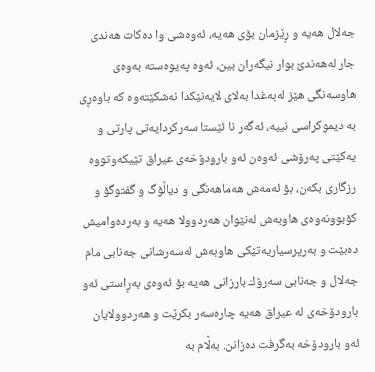جەلال هەیە و ڕێزمان بۆی هەیە، ئەوەشی وا دەكات هەندی جار لەهەندێ بوار نیگەران بین، ئەوە پەیوەستە بەوەی هاوسەنگی هێز لەبەغدا بەلای لایەنێكدا نەشكێتەوە كە باوەڕی بە دیموكراسی نییە، ئەگەر نا ئێستا سەركردایەتی پارتی و یەكێتی پەرۆشی ئەوەن ئەو بارودۆخەی عیراق تێیكەوتووە رزگاری بكەن، بۆ ئەمەش هەماهەنگی و دیاڵۆگ و گفتوگۆ و كۆبوونەوەی هاوبەش لەنێوان هەردوولا هەیە و بەردەوامیش دەبێت و بەرپرسیاریەتێكی هاوبەش لەسەرشانی جەنابی مام جەلال و جەنابی سەرۆك بارزانی هەیە بۆ ئەوەی بەڕاستی ئەو بارودۆخەی لە عیراق هەیە چارەسەر بكرێت و هەردوولایان ئەو بارودۆخە بەگرفت دەزانن. بەڵام بە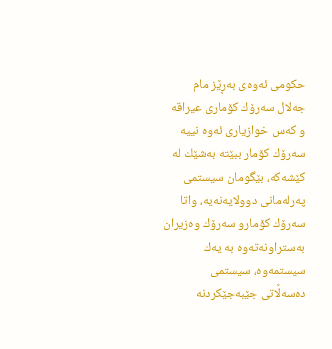حكومی ئەوەی بەڕێز مام جەلال سەرۆك كۆماری عیراقە و كەس خوازیاری ئەوە نییە سەرۆك كۆمار ببێتە بەشێك لە كێشەكە، بێگومان سیستمی پەرلەمانی دوولایەنەیە، واتا سەرۆك كۆمارو سەرۆك وەزیران بەستراونەتەوە بە یەك سیستمەوە، سیستمی دەسەڵاتی جێبەجێكردنە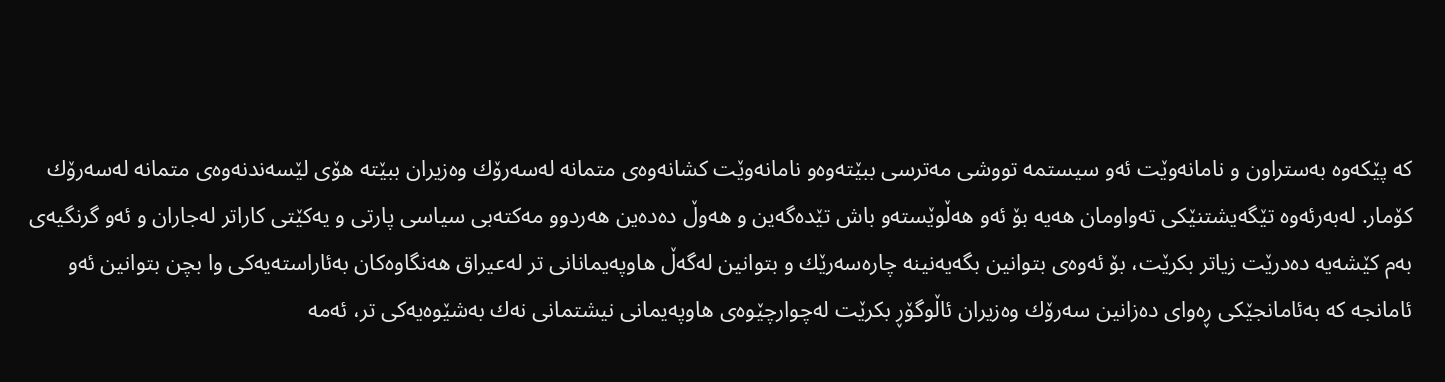كە پێكەوە بەستراون و نامانەوێت ئەو سیستمە تووشی مەترسی ببێتەوەو نامانەوێت كشانەوەی متمانە لەسەرۆك وەزیران ببێتە هۆی لێسەندنەوەی متمانە لەسەرۆك كۆمار. لەبەرئەوە تێگەیشتنێكی تەواومان هەیە بۆ ئەو هەڵوێستەو باش تێدەگەین و هەوڵ دەدەین هەردوو مەكتەبی سیاسی پارتی و یەكێتی كاراتر لەجاران و ئەو گرنگیەی بەم كێشەیە دەدرێت زیاتر بكرێت، بۆ ئەوەی بتوانین بگەیەنینە چارەسەرێك و بتوانین لەگەڵ هاوپەیمانانی تر لەعیراق هەنگاوەكان بەئاراستەیەكی وا بچن بتوانین ئەو ئامانجە كە بەئامانجێكی ڕەوای دەزانین سەرۆك وەزیران ئاڵوگۆڕ بكرێت لەچوارچێوەی هاوپەیمانی نیشتمانی نەك بەشێوەیەكی تر، ئەمە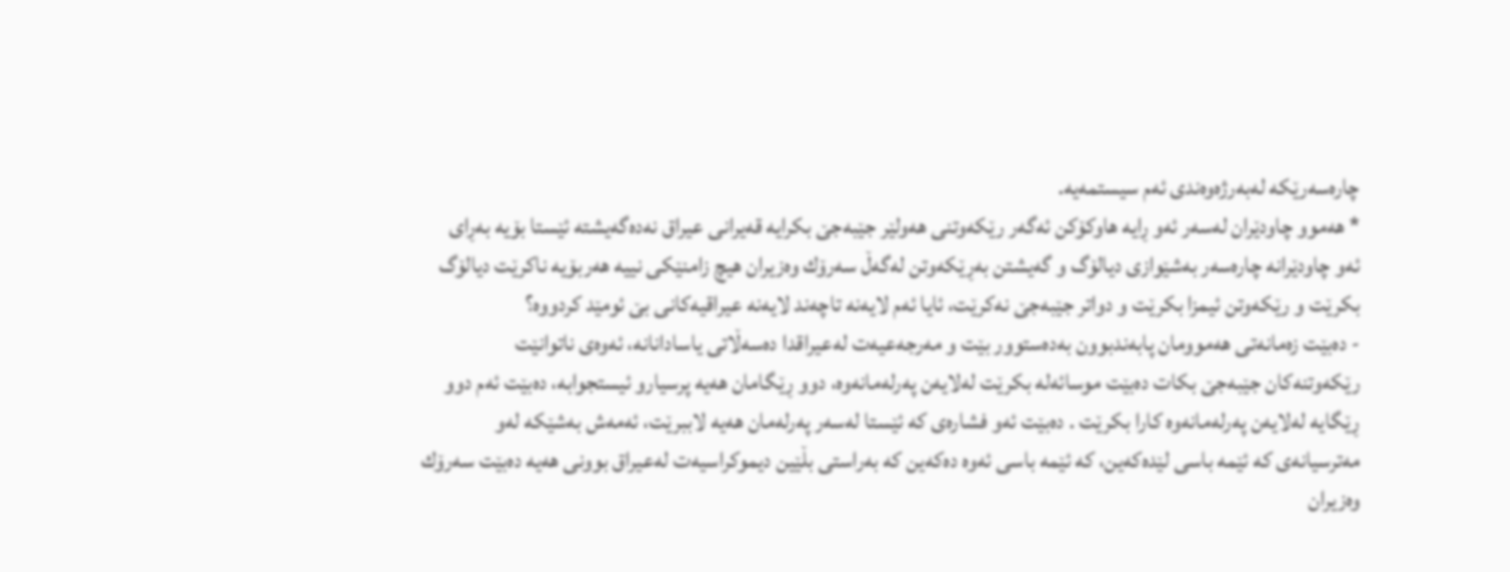چارەسەرێكە لەبەرژەوەندی ئەم سیستمەیە.
* هەموو چاودێران لەسەر ئەو ڕایە هاوكۆكن ئەگەر رێكەوتنی هەولێر جێبەجێ بكرایە قەیرانی عیراق نەدەگەیشتە ئێستا بۆیە بەڕای ئەو چاودێرانە چارەسەر بەشێوازی دیالۆگ و گەیشتن بەڕێكەوتن لەگەڵ سەرۆك وەزیران هیچ زامنێكی نییە هەربۆیە ناكرێت دیالۆگ بكرێت و رێكەوتن ئیمزا بكرێت و دواتر جێبەجێ نەكرێت، ئایا ئەم لایەنە تاچەند لایەنە عیراقیەكانی بێ ئومێد كردووە؟
- دەبێت زەمانەتی هەموومان پابەندبوون بەدەستوور بێت و مەرجەعیەت لەعیراقدا دەسەڵاتی یاسادانانە، ئەوەی ناتوانێت رێكەوتنەكان جێبەجێ بكات دەبێت موسائەلە بكرێت لەلایەن پەرلەمانەوە، دوو ڕێگامان هەیە پرسیارو ئیستجوابە، دەبێت ئەم دوو ڕێگایە لەلایەن پەرلەمانەوە كارا بكرێت . دەبێت ئەو فشارەی كە ئێستا لەسەر پەرلەمان هەیە لاببرێت، ئەمەش بەشێكە لەو مەترسیانەی كە ئێمە باسی لێدەكەین، كە ئێمە باسی ئەوە دەكەین كە بەراستی بڵێین دیموكراسیەت لەعیراق بوونی هەیە دەبێت سەرۆك وەزیران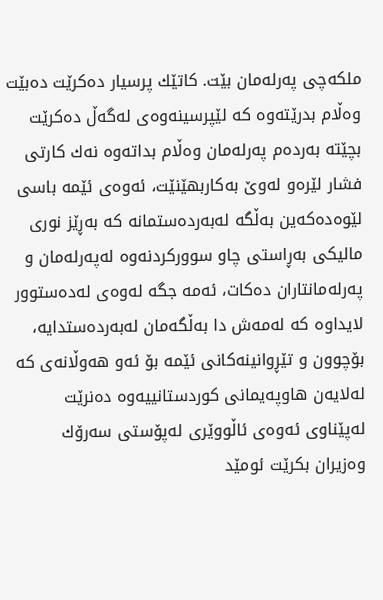ملكەچی پەرلەمان بێت. كاتێك پرسیار دەكرێت دەبێت وەڵام بدرێتەوە كە لێپرسینەوەی لەگەڵ دەكرێت بچێتە بەردەم پەرلەمان وەڵام بداتەوە نەك كارتی فشار لێرەو لەوێ بەكاربهێنێت، ئەوەی ئێمە باسی لێوەدەكەین بەڵگە لەبەردەستمانە كە بەڕێز نوری مالیكی بەڕاستی چاو سووركردنەوە لەپەرلەمان و پەرلەمانتاران دەكات، ئەمە جگە لەوەی لەدەستوور لایداوە كە لەمەش دا بەڵگەمان لەبەردەستدایە، بۆچوون و تێڕوانینەكانی ئێمە بۆ ئەو هەوڵانەی كە لەلایەن هاوپەیمانی كوردستانییەوە دەنرێت لەپێناوی ئەوەی ئاڵووێری لەپۆستی سەرۆك وەزیران بكرێت ئومێد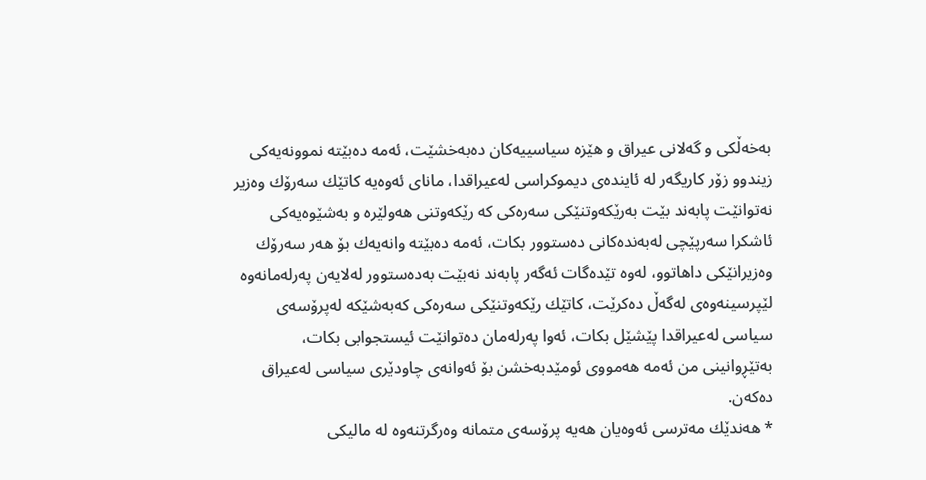بەخەڵكی و گەلانی عیراق و هێزە سیاسییەكان دەبەخشێت، ئەمە دەبێتە نموونەیەكی زیندوو زۆر كاریگەر لە ئایندەی دیموكراسی لەعیراقدا، مانای ئەوەیە كاتێك سەرۆك وەزیر نەتوانێت پابەند بێت بەرێكەوتنێكی سەرەكی كە رێكەوتنی هەولێرە و بەشێوەیەكی ئاشكرا سەرپێچی لەبەندەكانی دەستوور بكات، ئەمە دەبێتە وانەیەك بۆ هەر سەرۆك وەزیرانێكی داهاتوو، لەوە تێدەگات ئەگەر پابەند نەبێت بەدەستوور لەلایەن پەرلەمانەوە لێپرسینەوەی لەگەڵ دەكرێت، كاتێك رێكەوتنێكی سەرەكی كەبەشێكە لەپرۆسەی سیاسی لەعیراقدا پێشێل بكات، ئەوا پەرلەمان دەتوانێت ئیستجوابی بكات، بەتێڕوانینی من ئەمە هەمووی ئومێدبەخشن بۆ ئەوانەی چاودێری سیاسی لەعیراق دەكەن.
* هەندێك مەترسی ئەوەیان هەیە پرۆسەی متمانە وەرگرتنەوە لە مالیكی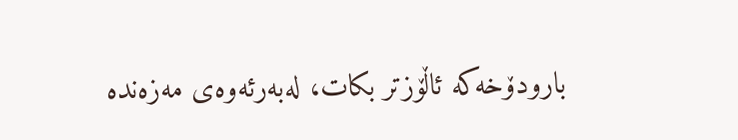بارودۆخەكە ئاڵۆزتر بكات، لەبەرئەوەی مەزەندە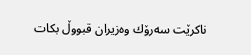ناكرێت سەرۆك وەزیران قبووڵ بكات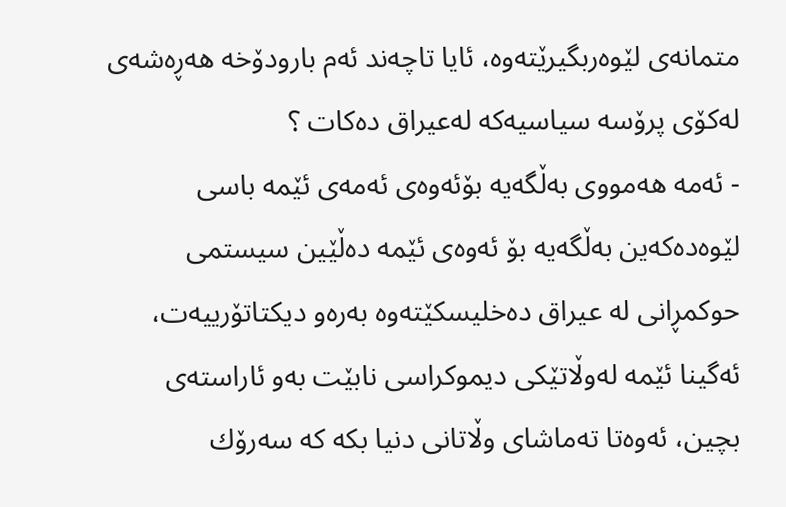متمانەی لێوەربگیرێتەوە، ئایا تاچەند ئەم بارودۆخە هەڕەشەی لەكۆی پرۆسە سیاسیەكە لەعیراق دەكات ؟
- ئەمە هەمووی بەڵگەیە بۆئەوەی ئەمەی ئێمە باسی لێوەدەكەین بەڵگەیە بۆ ئەوەی ئێمە دەڵێین سیستمی حوكمڕانی لە عیراق دەخلیسكێتەوە بەرەو دیكتاتۆرییەت، ئەگینا ئێمە لەوڵاتێكی دیموكراسی نابێت بەو ئاراستەی بچین، ئەوەتا تەماشای وڵاتانی دنیا بكە كە سەرۆك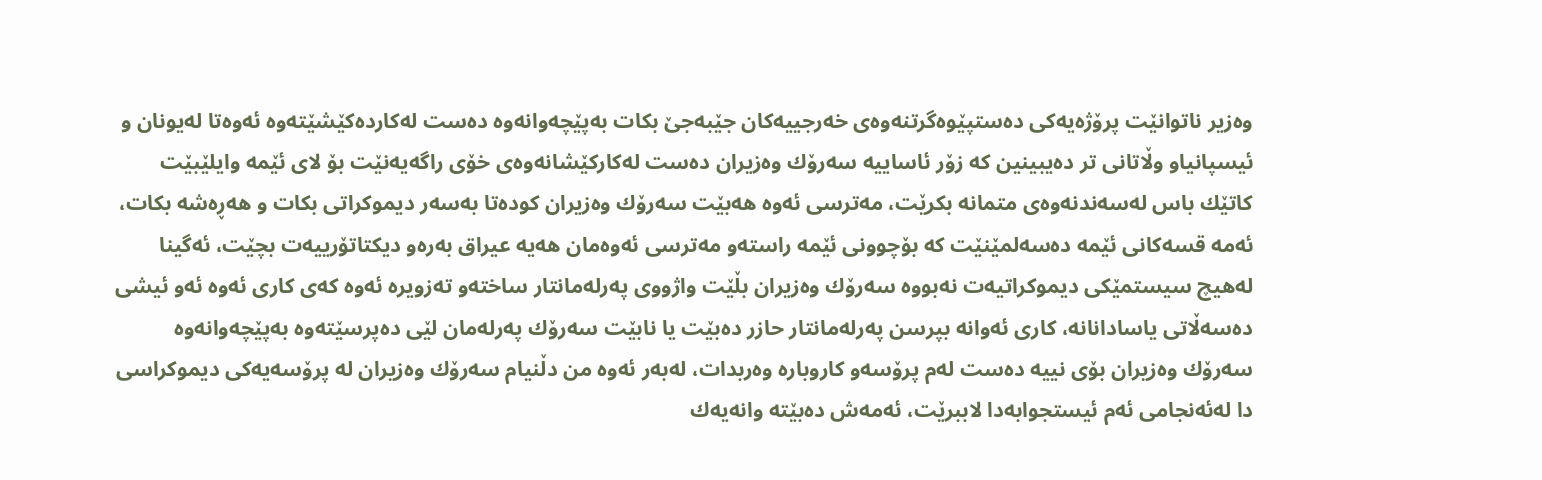وەزیر ناتوانێت پرۆژەیەكی دەستپێوەگرتنەوەی خەرجییەكان جێبەجێ بكات بەپێچەوانەوە دەست لەكاردەكێشێتەوە ئەوەتا لەیونان و ئیسپانیاو وڵاتانی تر دەیبینین كە زۆر ئاساییە سەرۆك وەزیران دەست لەكاركێشانەوەی خۆی راگەیەنێت بۆ لای ئێمە وایلێبێت كاتێك باس لەسەندنەوەی متمانە بكرێت، مەترسی ئەوە هەبێت سەرۆك وەزیران كودەتا بەسەر دیموكراتی بكات و هەڕەشە بكات، ئەمە قسەكانی ئێمە دەسەلمێنێت كە بۆچوونی ئێمە راستەو مەترسی ئەوەمان هەیە عیراق بەرەو دیكتاتۆرییەت بچێت، ئەگینا لەهیچ سیستمێكی دیموكراتیەت نەبووە سەرۆك وەزیران بڵێت واژووی پەرلەمانتار ساختەو تەزویرە ئەوە كەی كاری ئەوە ئەو ئیشی دەسەڵاتی یاسادانانە، كاری ئەوانە بپرسن پەرلەمانتار حازر دەبێت یا نابێت سەرۆك پەرلەمان لێی دەپرسێتەوە بەپێچەوانەوە سەرۆك وەزیران بۆی نییە دەست لەم پرۆسەو كاروبارە وەربدات، لەبەر ئەوە من دڵنیام سەرۆك وەزیران لە پرۆسەیەكی دیموكراسی دا لەئەنجامی ئەم ئیستجوابەدا لاببرێت، ئەمەش دەبێتە وانەیەك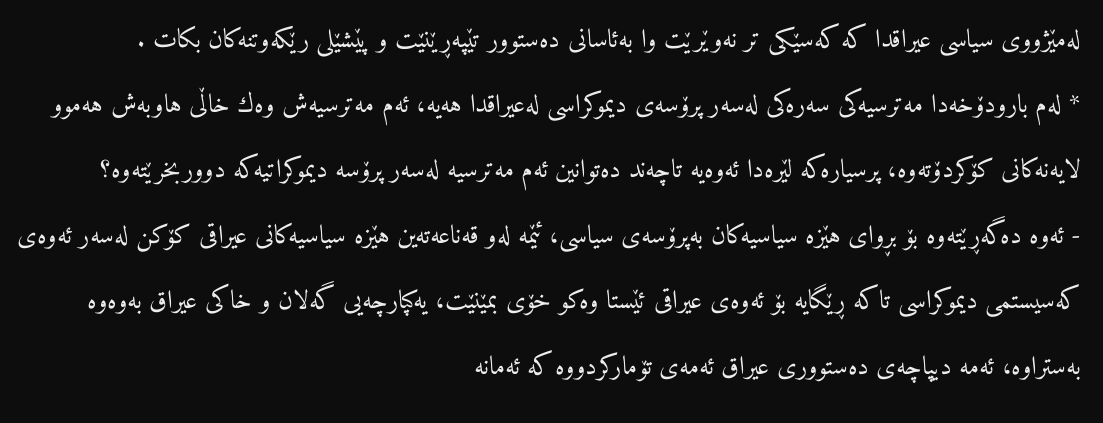لەمێژووی سیاسی عیراقدا كە كەسێكی تر نەوێرێت وا بەئاسانی دەستوور تێپەڕێنێت و پێشێلی رێكەوتنەكان بكات .
* لەم بارودۆخەدا مەترسیەكی سەرەكی لەسەر پرۆسەی دیموكراسی لەعیراقدا هەیە، ئەم مەترسیەش وەك خاڵی هاوبەش هەموو لایەنەكانی كۆكردۆتەوە، پرسیارەكە لێرەدا ئەوەیە تاچەند دەتوانین ئەم مەترسیە لەسەر پرۆسە دیموكراتیەكە دووربخرێتەوە؟
- ئەوە دەگەڕێتەوە بۆ بڕوای هێزە سیاسیەكان بەپرۆسەی سیاسی، ئێمە لەو قەناعەتەین هێزە سیاسیەكانی عیراقی كۆكن لەسەر ئەوەی كەسیستمی دیموكراسی تاكە ڕێگایە بۆ ئەوەی عیراقی ئێستا وەكو خۆی بمێنێت، یەكپارچەیی گەلان و خاكی عیراق بەوەوە بەستراوە، ئەمە دیپاچەی دەستووری عیراق ئەمەی تۆماركردووە كە ئەمانە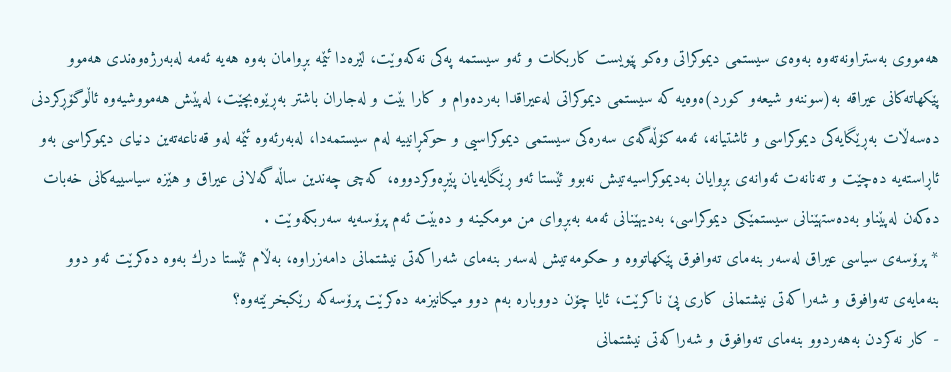هەمووی بەستراونەتەوە بەوەی سیستمی دیموكراتی وەكو پێویست كاربكات و ئەو سیستمە پەكی نەكەوێت، لێرەدا ئێمە بڕوامان بەوە هەیە ئەمە لەبەرژەوەندی هەموو پێكهاتەكانی عیراقە بە(سوننەو شیعەو كورد)ەوەیە كە سیستمی دیموكراتی لەعیراقدا بەردەوام و كارا بێت و لەجاران باشتر بەڕێوەبچێت، لەپێش هەمووشیەوە ئاڵوگۆڕكردنی دەسەڵات بەڕێگایەكی دیموكراسی و ئاشتیانە، ئەمە كۆڵەگەی سەرەكی سیستمی دیموكراسیی و حوكمڕانییە لەم سیستمەدا، لەبەرئەوە ئێمە لەو قەناعەتەین دنیای دیموكراسی بەو ئاڕاستەیە دەچێت و تەنانەت ئەوانەی بڕوایان بەدیموكراسیەتیش نەبوو ئێستا ئەو ڕێگایەیان پێڕەوكردووە، كەچی چەندین ساڵە گەلانی عیراق و هێزە سیاسییەكانی خەبات دەكەن لەپێناو بەدەستهێنانی سیستمێكی دیموكراسی، بەدیهێنانی ئەمە بەبڕوای من مومكینە و دەبێت ئەم پرۆسەیە سەربكەوێت .
* پرۆسەی سیاسی عیراق لەسەر بنەمای تەوافوق پێكهاتووە و حكومەتیش لەسەر بنەمای شەراكەتی نیشتمانی دامەزراوە، بەڵام ئێستا درك بەوە دەكرێت ئەو دوو بنەمایەی تەوافوق و شەراكەتی نیشتمانی كاری پێ ناكرێت، ئایا چۆن دووبارە بەم دوو میكانیزمە دەكرێت پرۆسەكە رێكبخرێتەوە؟
- كار نەكردن بەهەردوو بنەمای تەوافوق و شەراكەتی نیشتمانی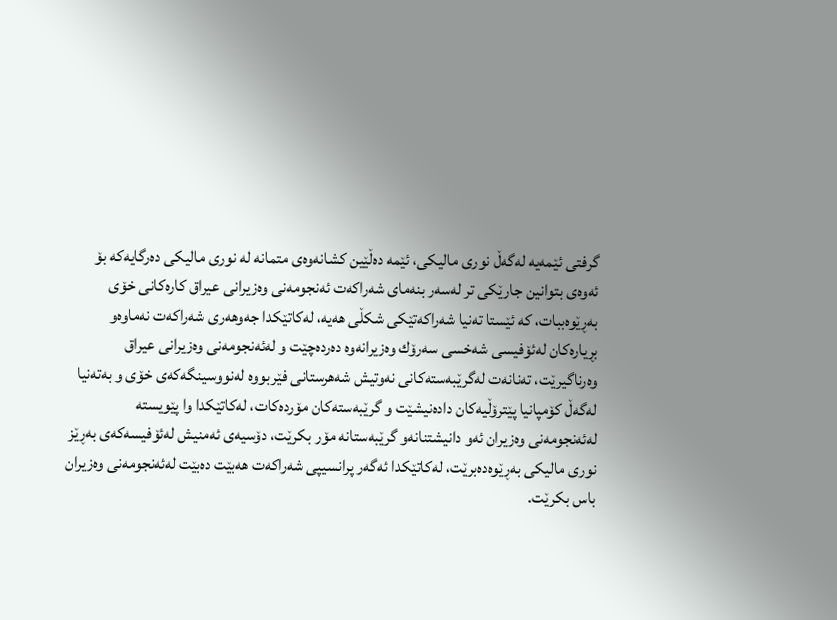گرفتی ئێمەیە لەگەڵ نوری مالیكی، ئێمە دەڵێین كشانەوەی متمانە لە نوری مالیكی دەرگایەكە بۆ ئەوەی بتوانین جارێكی تر لەسەر بنەمای شەراكەت ئەنجومەنی وەزیرانی عیراق كارەكانی خۆی بەڕێوەببات، كە ئێستا تەنیا شەراكەتێكی شكڵی هەیە، لەكاتێكدا جەوهەری شەراكەت نەماوەو بڕیارەكان لەئۆفیسی شەخسی سەرۆك وەزیرانەوە دەردەچێت و لەئەنجومەنی وەزیرانی عیراق وەرناگیرێت، تەنانەت لەگرێبەستەكانی نەوتیش شەهرستانی فێربووە لەنووسینگەكەی خۆی و بەتەنیا لەگەڵ كۆمپانیا پێترۆڵیەكان دادەنیشێت و گرێبەستەكان مۆردەكات، لەكاتێكدا وا پێویستە لەئەنجومەنی وەزیران ئەو دانیشتنانەو گرێبەستانە مۆر بكرێت، دۆسیەی ئەمنیش لەئۆفیسەكەی بەڕێز نوری مالیكی بەڕێوەدەبرێت، لەكاتێكدا ئەگەر پرانسیپی شەراكەت هەبێت دەبێت لەئەنجومەنی وەزیران باس بكرێت.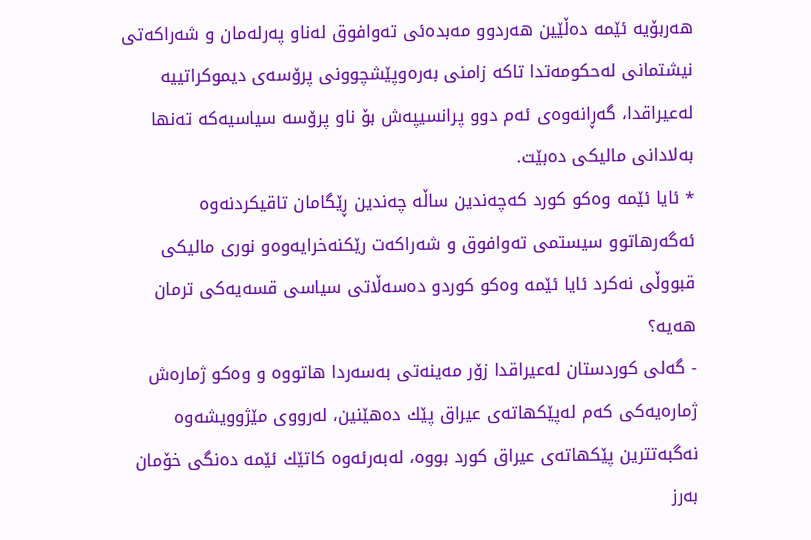هەربۆیە ئێمە دەڵێین هەردوو مەبدەئی تەوافوق لەناو پەرلەمان و شەراكەتی نیشتمانی لەحكومەتدا تاكە زامنی بەرەوپێشچوونی پرۆسەی دیموكراتییە لەعیراقدا، گەڕانەوەی ئەم دوو پرانسیپەش بۆ ناو پرۆسە سیاسیەكە تەنها بەلادانی مالیكی دەبێت.
* ئایا ئێمە وەكو كورد كەچەندین ساڵە چەندین ڕێگامان تاقیكردنەوە ئەگەرهاتوو سیستمی تەوافوق و شەراكەت رێكنەخرایەوەو نوری مالیكی قبووڵی نەكرد ئایا ئێمە وەكو كوردو دەسەڵاتی سیاسی قسەیەكی ترمان هەیە؟
- گەلی كوردستان لەعیراقدا زۆر مەینەتی بەسەردا هاتووە و وەكو ژمارەش ژمارەیەكی كەم لەپێكهاتەی عیراق پێك دەهێنین، لەرووی مێژوویشەوە نەگبەتترین پێكهاتەی عیراق كورد بووە، لەبەرئەوە كاتێك ئێمە دەنگی خۆمان بەرز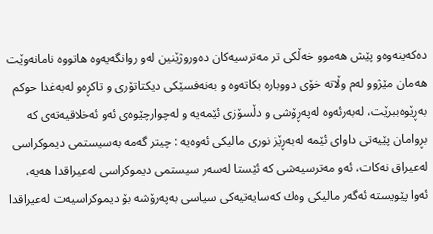دەكەینەوەو پێش هەموو خەڵكی تر مەترسیەكان دەوروژێنین لەو روانگەیەوە هاتووە نامانەوێت هەمان مێژوو لەم وڵاتە خۆی دووبارە بكاتەوە و بەنەفسێكی دیكتاتۆری و تاكڕەو لەبەغدا حوكم بەڕێوەببرێت، لەبەرئەوە لەپەڕۆشی و دڵسۆزی ئێمەیە و لەچوارچێوەی ئەو ئەخلاقیەتەی كە بڕوامان پێیەتی داوای ئێمە لەبەڕێز نوری مالیكی ئەوەیە : چیتر گەمە بەسیستمی دیموكراسی لەعیراق نەكات، ئەو مەترسیەشی كە ئێستا لەسەر سیستمی دیموكراسی لەعیراقدا هەیە، ئەوا پێویستە ئەگەر مالیكی وەك كەسایەتیەكی سیاسی بەپەرۆشە بۆ دیموكراسیەت لەعیراقدا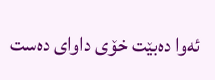ئەوا دەبێت خۆی داوای دەست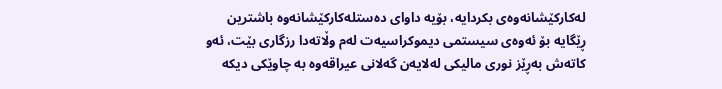لەكاركێشانەوەی بكردایە، بۆیە داوای دەستلەكاركێشانەوە باشترین ڕێگایە بۆ ئەوەی سیستمی دیموكراسیەت لەم وڵاتەدا رزگاری بێت، ئەو كاتەش بەڕێز نوری مالیكی لەلایەن گەلانی عیراقەوە بە چاوێكی دیكە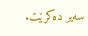سەیر دەكرێت.